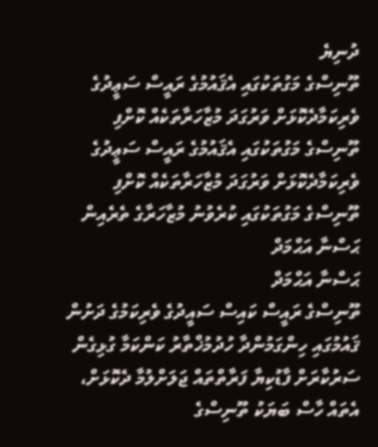ދުނިޔެ
ތޫނިސްގެ މަގުތަކުގައި އެޤައުމުގެ ރައީސް ސަޢީދުގެ ވެރިކަމާދެކޮޅަށް ވަރުގަދަ މުޒާހަރާތަކެއް ކޮށްފި
ތޫނިސްގެ މަގުތަކުގައި އެޤައުމުގެ ރައީސް ސަޢީދުގެ ވެރިކަމާދެކޮޅަށް ވަރުގަދަ މުޒާހަރާތަކެއް ކޮށްފި
ތޫނިސްގެ މަގުތަކުގައި ކުރެވުނު މުޒާހަރާގެ ތެރެއިން
ޙަސްނާ އަޙްމަދް
ޙަސްނާ އަޙްމަދް
ތޫނިސްގެ ރައީސް ކައިސް ސައީދުގެ ވެރިކަމުގެ ދަށުން ޤައުމުގައި ހިންގަމުންދާ ހުދުމުޚްތާރު ކަންކަމާ ގުޅިގެން ސަރުކާރަށް ފާޑުކިޔާ ފަރާތްތައް ޖަލަށްލުމާ ދެކޮޅަށް، އެތައް ހާސް ބަޔަކު ތޫނިސްގެ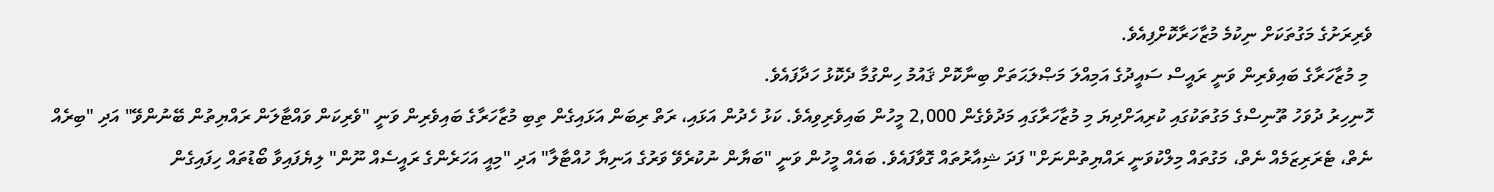ވެރިރަށުގެ މަގުތަކަށް ނިކުމެ މުޒާހަރާކޮށްފިއެވެ.
 މި މުޒާހަރާގެ ބައިވެރިން ވަނީ ރައީސް ސައީދުގެ އަމިއްލަ މަޞްލަޙަތަށް ބިނާކޮށް ޤައުމު ހިންގުމާ ދެކޮޅު ހަދާފައެވެ.
ހޮނިހިރު ދުވަހު ތޫނިސްގެ މަގުތަކުގައި ކުރިއަށްދިޔަ މި މުޒާހަރާގައި މަދުވެގެން 2,000 މީހުން ބައިވެރިވިއެވެ. ކަޅު ހެދުން އަޅައި، ރަތް ރިބަން އަޅައިގެން ތިބި މުޒާހަރާގެ ބައިވެރިން ވަނީ "ވެރިކަން ވައްޓާލަން ރައްޔިތުން ބޭނުންވޭ" އަދި "ބިރެއް ނެތް، ޓެރަރިޒަމެއް ނެތް، މަގުތައް މިލްކުވަނީ ރައްޔިތުންނަށް" ފަދަ ޝިއާރުތައް ގޮވާފައެވެ. ބައެއް މީހުން ވަނީ "ބަޔާން ނުކުރެވޭ ވަރުގެ އަނިޔާ ހުއްޓާލާ" އަދި "މިއީ އަހަރެންގެ ރައީސެއް ނޫން" ލިޔެފައިވާ ބޯޑުތައް ހިފައިގެން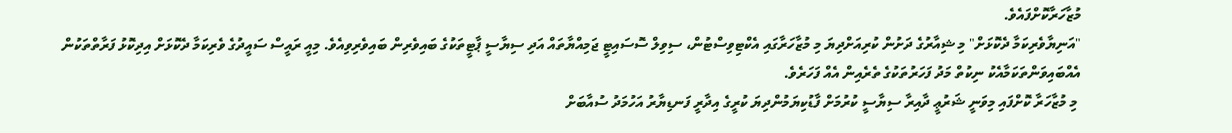މުޒާހަރާކޮށްފައެވެ.
"އަނިޔާވެރިކަމާ ދެކޮޅަށް" މި ޝިއާރުގެ ދަށުން ކުރިއަށްދިޔަ މި މުޒާހަރާގައި އެކްޓިވިސްޓުން، ސިވިލް ސޮސައިޓީ ޖަމިއްޔާތައް އަދި ސިޔާސީ ޕާޓީތަކުގެ ބައިވެރިން ބައިވެރިވިއެވެ. މިއީ ރައީސް ސައީދުގެ ވެރިކަމާ ދެކޮޅަށް އިދިކޮޅު ފަރާތްތަކުން އެއްބައިވަންތަކަމާއެކު ނިކުތް މަދު ފަހަރުތަކުގެ ތެރެއިން އެއް ފަހަރެވެ.
 މި މުޒާހަރާ ކޮށްފައި މިވަނީ ޝަރުޢީ ދާއިރާ ސިޔާސީ ކުރުމަށް ފާޑުކިޔަމުންދިޔަ ކުރީގެ އިދާރީ ފަނޑިޔާރު އަހުމަދު ސުއާބަށް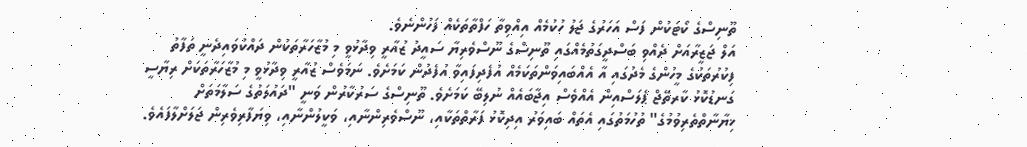ތޫނިސްގެ ކޯޓަކުން ފަސް އަހަރުގެ ޖަލު ހުކުމެއް އިއްވިތާ ހަފްތާތަކެއް ފަހުންނެވެ.
އަލް ޖަޒީރާއަށް ދެއްވި ބަސްދީގަތުމެއްގައި ތޫނިސްގެ ނޫސްވެރިޔާ ސައީދު ޒުއާރީ ވިދާޅުވީ މި މުޒާހަރާތަކުން ދައްކުވައިދެނީ ތަފާތު ފިކުރުތަކުގެ މީހުންގެ މެދުގައި އާ އެއްބައިވަންތަކަމެއް އުފެދިފައިވާ އުފެދުން ކަމަށެވެ. ނަމަވެސް ޒުއާރީ ވިދާޅުވީ މި މުޒާހަރާތަކަށް ރިޔާސީ ގަނޑުކޮޅު ކާރތޭޖް ޕެލަސްއިން އެއްވެސް އިޖާބައެއް ނުލިބޭ ކަމަށެވެ. ތޫނިސްގެ ސަރުކާރުން ވަނީ "ދައުލަތުގެ ސަލާމަތަށް ޚިޔާނާތްތެރިވުމުގެ" ތުހުމަތުގައި އެތައް ބައިވަރު އިދިކޮޅު ފަރާތްތަކާއި، ނޫސްވެރިންނާއި، ވަކީލުންނާއި، ވިޔަފާރިވެރިން ޖަލަށްލާފައެވެ.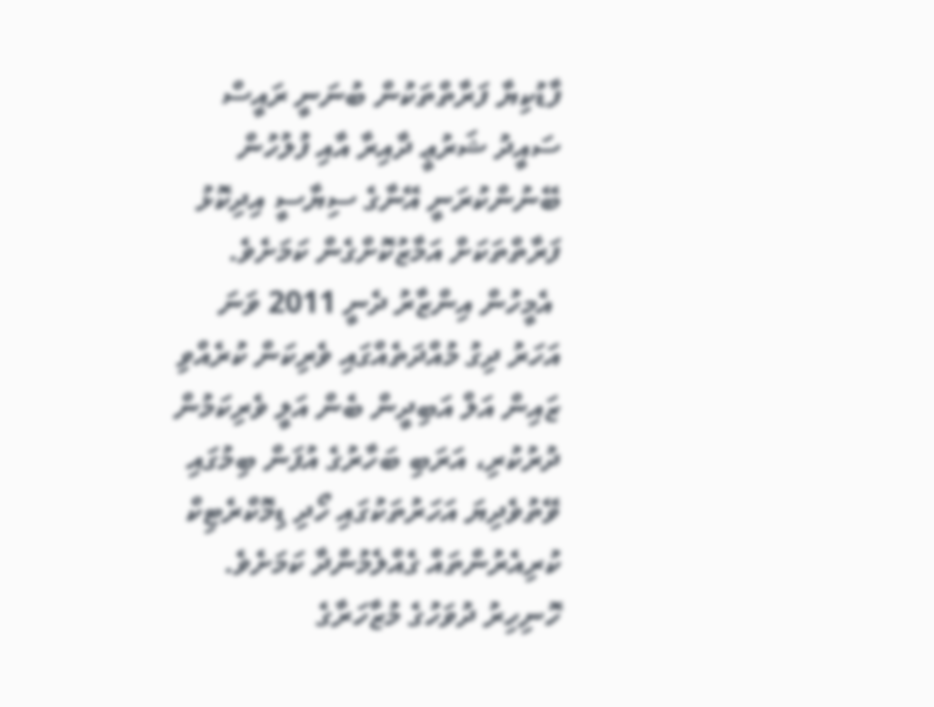ފާޑުކިޔާ ފަރާތްތަކުން ބުނަނީ ރައީސް ސައީދު ޝަރުޢީ ދާއިރާ އާއި ފުލުހުން ބޭނުންކުރަނީ އޭނާގެ ސިޔާސީ އިދިކޮޅު ފަރާތްތަކަށް އަމާޒުކޮށްގެން ކަމަށެވެ.
 އެމީހުން އިންޒާރު ދެނީ 2011 ވަނަ އަހަރު ދިގު މުއްދަތެއްގައި ވެރިކަން ކުރެއްވި ޒައިން އަލް އަބިދީން ބެން އަލީ ވެރިކަމުން ދުރުކުރި، އަރަބި ބަހާރުގެ އުފަން ބިމުގައި ވޭތުވެދިޔަ އަހަރުތަކުގައި ހޯދި ޑިމޮކްރެޓިކް ކުރިއެރުންތައް ގެއްލެމުންދާ ކަމަށެވެ.
ހޮނިހިރު ދުވަހުގެ މުޒާހަރާގެ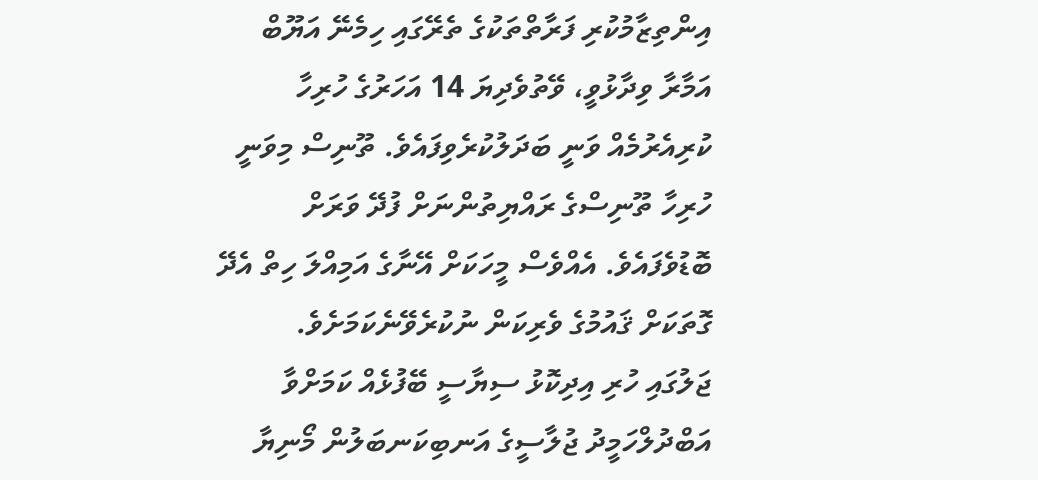އިންތިޒާމުކުރި ފަރާތްތަކުގެ ތެރޭގައި ހިމެނޭ އަޔޫބް އަމާރާ ވިދާޅުވީ، ވޭތުވެދިޔަ 14 އަހަރުގެ ހުރިހާ ކުރިއެރުމެއް ވަނީ ބަދަލުކުރެވިފައެވެ. ތޫނިސް މިވަނީ ހުރިހާ ތޫނިސްގެ ރައްޔިތުންނަށް ފުދޭ ވަރަށް ބޮޑުވެފައެވެ. އެއްވެސް މީހަކަށް އޭނާގެ އަމިއްލަ ހިތް އެދޭ ގޮތަކަށް ޤައުމުގެ ވެރިކަން ނުކުރެވޭނެކަމަށެވެ.
ޖަލުގައި ހުރި އިދިކޮޅު ސިޔާސީ ބޭފުޅެއް ކަމަށްވާ އަބްދުލްހަމީދު ޖުލާސީގެ އަނބިކަނބަލުން މޯނިޔާ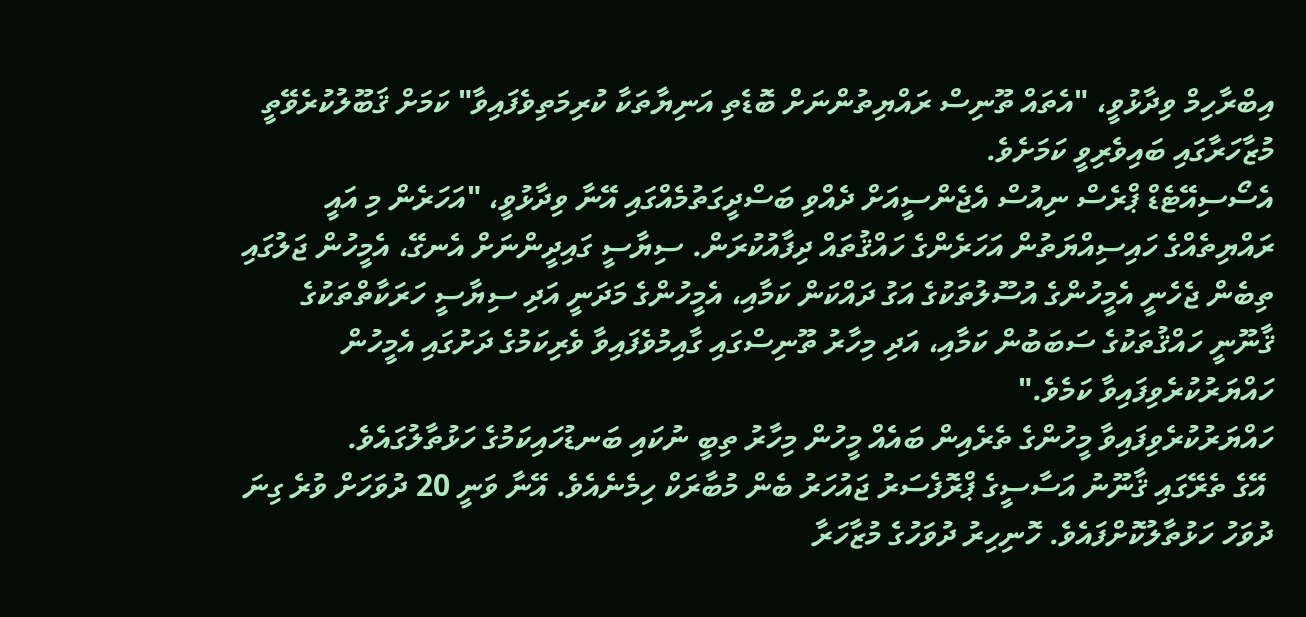އިބްރާހިމް ވިދާޅުވީ، "އެތައް ތޫނިސް ރައްޔިތުންނަށް ބޮޑެތި އަނިޔާތަކާ ކުރިމަތިވެފައިވާ" ކަމަށް ޤަބޫލުކުރެވޭތީ މުޒާހަރާގައި ބައިވެރިވީ ކަމަށެވެ.
އެސޯސިއޭޓެޑް ޕްރެސް ނިއުސް އެޖެންސީއަށް ދެއްވި ބަސްދީގަތުމެއްގައި އޭނާ ވިދާޅުވީ، "އަހަރެން މި އައީ ރައްޔިތެއްގެ ހައިސިއްޔަތުން އަހަރެންގެ ހައްޤުތައް ދިފާއުކުރަން. ސިޔާސީ ގައިދީންނަށް އެނގޭ، އެމީހުން ޖަލުގައި ތިބެން ޖެހެނީ އެމީހުންގެ އުސޫލުތަކުގެ އަގު ދައްކަން ކަމާއި، އެމީހުންގެ މަދަނީ އަދި ސިޔާސީ ހަރަކާތްތަކުގެ ޤާނޫނީ ހައްޤުތަކުގެ ސަބަބުން ކަމާއި، އަދި މިހާރު ތޫނިސްގައި ގާއިމުވެފައިވާ ވެރިކަމުގެ ދަށުގައި އެމީހުން ހައްޔަރުކުރެވިފައިވާ ކަމެވެ."
ހައްޔަރުކުރެވިފައިވާ މީހުންގެ ތެރެއިން ބައެއް މީހުން މިހާރު ތިބީ ނުކައި ބަނޑުހައިކަމުގެ ހަޅުތާލުގައެވެ.
 އޭގެ ތެރޭގައި ޤާނޫނު އަސާސީގެ ޕްރޮފެސަރު ޖައުހަރު ބެން މުބާރަކް ހިމެނެއެވެ. އޭނާ ވަނީ 20 ދުވަހަށް ވުރެ ގިނަ ދުވަހު ހަޅުތާލުކޮށްފައެވެ. ހޮނިހިރު ދުވަހުގެ މުޒާހަރާ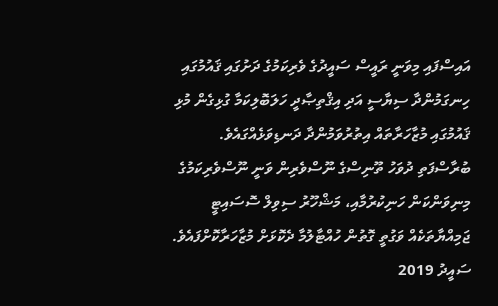އައިސްފައި މިވަނީ ރައީސް ސައީދުގެ ވެރިކަމުގެ ދަށުގައި ޤައުމުގައި ހިނގަމުންދާ ސިޔާސީ އަދި އިޤްތިޞާދީ ހަލަބޮލިކަމާ ގުޅިގެން މުޅި ޤައުމުގައި މުޒާހަރާތައް އިތުރުވަމުންދާ ދަނޑިވަޅެއްގައެވެ. ބުރާސްފަތި ދުވަހު ތޫނިސްގެ ނޫސްވެރިން ވަނީ ނޫސްވެރިކަމުގެ މިނިވަންކަން ހަނިކުރުމާއި، މަޝްހޫރު ސިވިލް ސޮސައިޓީ ޖަމިއްޔާތަކެއް ވަގުތީ ގޮތުން ހުއްޓާލުމާ ދެކޮޅަށް މުޒާހަރާކޮށްފައެވެ.
ސައީދު 2019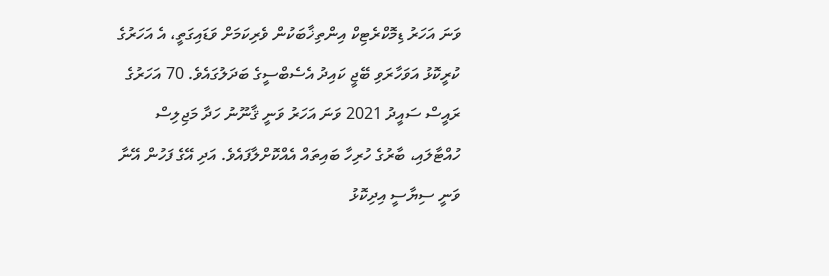ވަނަ އަހަރު ޑިމޮކްރެޓިކް އިންތިޚާބަކުން ވެރިކަމަށް ވަޑައިގަތީ، އެ އަހަރުގެ ކުރީކޮޅު އަވަހާރަވި ބޭޖީ ކައިދު އެސެބްސީގެ ބަދަލުގައެވެ. 70 އަހަރުގެ ރައީސް ސައީދު 2021 ވަނަ އަހަރު ވަނީ ޤާނޫނު ހަދާ މަޖިލިސް ހުއްޓާލައި، ބާރުގެ ހުރިހާ ބައިތައް އެއްކޮށްލާފައެވެ. އަދި އޭގެ ފަހުން އޭނާ ވަނީ ސިޔާސީ އިދިކޮޅު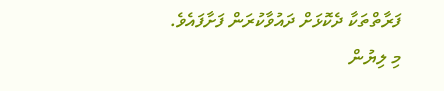ފަރާތްތަކާ ދެކޮޅަށް ދައުވާކުރަން ފަށާފައެވެ.
މި ލިޔުން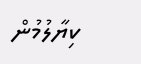ކިޔާލުމުން